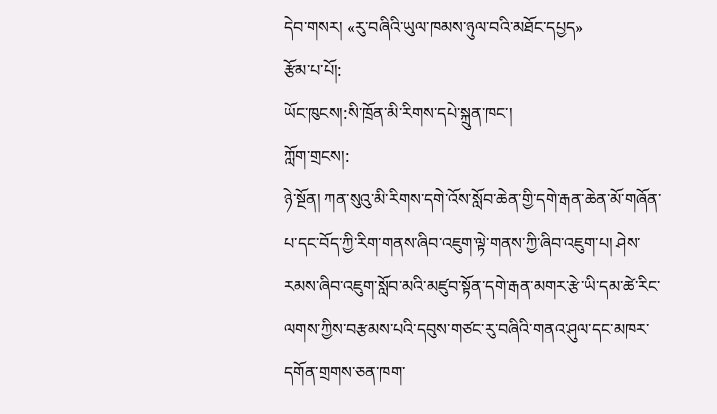དེབ་གསར། «རུ་བཞིའི་ཡུལ་ཁམས་ཉུལ་བའི་མཐོང་དཔྱད»
རྩོམ་པ་པོ།:
ཡོང་ཁུངས།:སི་ཁྲོན་མི་རིགས་དཔེ་སྐྲུན་ཁང་།
ཀློག་གྲངས།:
ཉེ་སྔོན། ཀན་སུའུ་མི་རིགས་དགེ་འོས་སློབ་ཆེན་གྱི་དགེ་རྒན་ཆེན་མོ་གཞོན་པ་དང་བོད་ཀྱི་རིག་གནས་ཞིབ་འཇུག་ལྟེ་གནས་ཀྱི་ཞིབ་འཇུག་པ། ཤེས་རམས་ཞིབ་འཇུག་སློབ་མའི་མཛུབ་སྟོན་དགེ་རྒན་མགར་རྩེ་ཡི་དམ་ཚེ་རིང་ལགས་ཀྱིས་བརྩམས་པའི་དབུས་གཙང་རུ་བཞིའི་གནའ་ཤུལ་དང་མཁར་དགོན་གྲགས་ཅན་ཁག་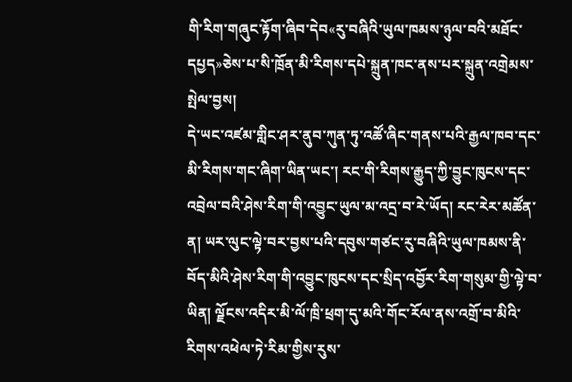གི་རིག་གཞུང་རྟོག་ཞིབ་དེབ«རུ་བཞིའི་ཡུལ་ཁམས་ཉུལ་བའི་མཐོང་དཔྱད»ཅེས་པ་སི་ཁྲོན་མི་རིགས་དཔེ་སྐྲུན་ཁང་ནས་པར་སྐྲུན་འགྲེམས་སྤེལ་བྱས།
དེ་ཡང་འཛམ་གླིང་ཤར་ནུབ་ཀུན་ཏུ་འཚོ་ཞིང་གནས་པའི་རྒྱལ་ཁབ་དང་མི་རིགས་གང་ཞིག་ཡིན་ཡང་། རང་གི་རིགས་རྒྱུད་ཀྱི་བྱུང་ཁུངས་དང་འབྲེལ་བའི་ཤེས་རིག་གི་འབྱུང་ཡུལ་མ་འདྲ་བ་རེ་ཡོད། རང་རེར་མཚོན་ན། ཡར་ལུང་ལྟེ་བར་བྱས་པའི་དབུས་གཙང་རུ་བཞིའི་ཡུལ་ཁམས་ནི་བོད་མིའི་ཤེས་རིག་གི་འབྱུང་ཁུངས་དང་སྲིད་འབྱོར་རིག་གསུམ་གྱི་ལྟེ་བ་ཡིན། ལྗོངས་འདིར་མི་ལོ་ཁྲི་ཕྲག་དུ་མའི་གོང་རོལ་ནས་འགྲོ་བ་མིའི་རིགས་འཕེལ་ཏེ་རིམ་གྱིས་རུས་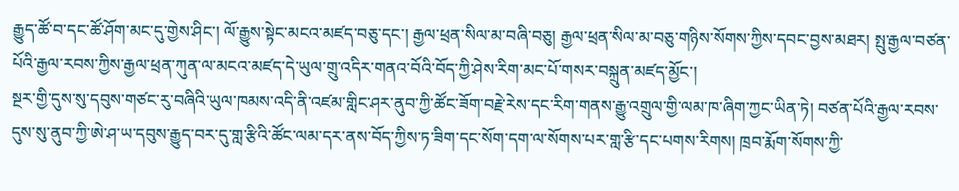རྒྱུད་ཚོ་བ་དང་ཚོ་ཤོག་མང་དུ་གྱེས་ཤིང་། ལོ་རྒྱུས་སྟེང་མངའ་མཛད་བཅུ་དང་། རྒྱལ་ཕྲན་སིལ་མ་བཞི་བཅུ། རྒྱལ་ཕྲན་སིལ་མ་བཅུ་གཉིས་སོགས་ཀྱིས་དབང་བྱས་མཐར། སྤུ་རྒྱལ་བཙན་པོའི་རྒྱལ་རབས་ཀྱིས་རྒྱལ་ཕྲན་ཀུན་ལ་མངའ་མཛད་དེ་ཡུལ་གྲུ་འདིར་གནའ་བོའི་བོད་ཀྱི་ཤེས་རིག་མང་པོ་གསར་བསྐྲུན་མཛད་མྱོང་།
སྔར་གྱི་དུས་སུ་དབུས་གཙང་རུ་བཞིའི་ཡུལ་ཁམས་འདི་ནི་འཛམ་གླིང་ཤར་ནུབ་ཀྱི་ཚོང་ཟོག་བརྗེ་རེས་དང་རིག་གནས་རྒྱུ་འགྲུལ་གྱི་ལམ་ཁ་ཞིག་ཀྱང་ཡིན་ཏེ། བཙན་པོའི་རྒྱལ་རབས་དུས་སུ་ནུབ་ཀྱི་ཨེ་ཤ་ཡ་དབུས་རྒྱུད་བར་དུ་གླ་རྩིའི་ཚོང་ལམ་དར་ནས་བོད་ཀྱིས་ཏ་ཟིག་དང་སོག་དག་ལ་སོགས་པར་གླ་རྩི་དང་པགས་རིགས། ཁྲབ་རྨོག་སོགས་ཀྱི་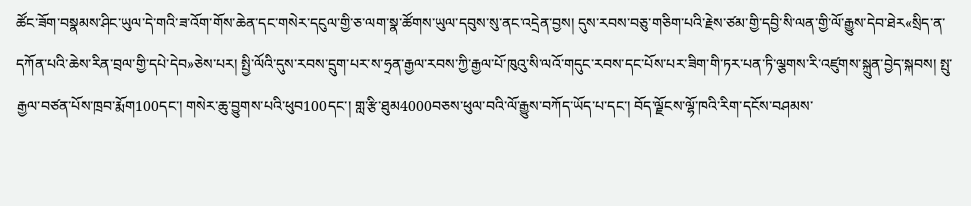ཚོང་ཟོག་བསྣམས་ཤིང་ཡུལ་དེ་གའི་ཟ་འོག་གོས་ཆེན་དང་གསེར་དངུལ་གྱི་ཅ་ལག་སྣ་ཚོགས་ཡུལ་དབུས་སུ་ནང་འདྲེན་བྱས། དུས་རབས་བཅུ་གཅིག་པའི་རྗེས་ཙམ་གྱི་དབྱི་སི་ལན་གྱི་ལོ་རྒྱུས་དེབ་ཐེར«སྲིད་ན་དཀོན་པའི་ཆེས་རིན་བྲལ་གྱི་དཔེ་དེབ»ཅེས་པར། སྤྱི་ལོའི་དུས་རབས་དྲུག་པར་ས་ཧྲན་རྒྱལ་རབས་ཀྱི་རྒྱལ་པོ་ཁུའུ་སི་ལའོ་གདུང་རབས་དང་པོས་པར་ཟིག་གི་ཏར་པན་ཏི་ལྕགས་རི་འཛུགས་སྐྲུན་བྱེད་སྐབས། སྤུ་རྒྱལ་བཙན་པོས་ཁྲབ་རྨོག100དང་། གསེར་ཆུ་བྱུགས་པའི་ཕུབ100དང་། གླ་རྩི་ཐུམ4000བཅས་ཕུལ་བའི་ལོ་རྒྱུས་བཀོད་ཡོད་པ་དང་། བོད་ལྗོངས་ལྷོ་ཁའི་རིག་དངོས་བཤམས་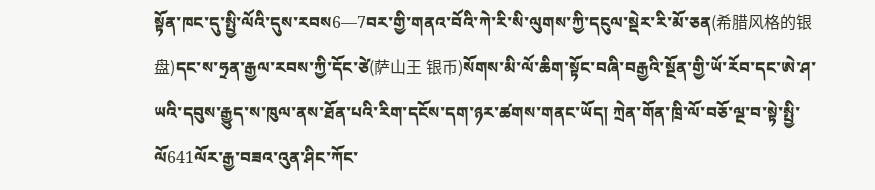སྟོན་ཁང་དུ་སྤྱི་ལོའི་དུས་རབས6—7བར་གྱི་གནའ་བོའི་ཀེ་རི་སི་ལུགས་ཀྱི་དངུལ་སྡེར་རི་མོ་ཅན(希腊风格的银盘)དང་ས་ཧྲན་རྒྱལ་རབས་ཀྱི་དོང་ཙེ(萨山王 银币)སོགས་མི་ལོ་ཆིག་སྟོང་བཞི་བརྒྱའི་སྔོན་གྱི་ཡོ་རོབ་དང་ཨེ་ཤ་ཡའི་དབུས་རྒྱུད་ས་ཁུལ་ནས་ཐོན་པའི་རིག་དངོས་དག་ཉར་ཚགས་གནང་ཡོད། ཀྲེན་གོན་ཁྲི་ལོ་བཅོ་ལྔ་བ་སྟེ་སྤྱི་ལོ641ལོར་རྒྱ་བཟའ་འུན་ཤིང་ཀོང་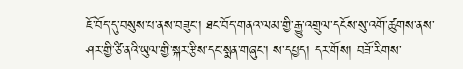ཇོ་བོད་དུ་བསུས་པ་ནས་བཟུང་། ཐང་བོད་གནའ་ལམ་གྱི་རྒྱུ་འགྲུལ་དངོས་སུ་འགོ་ཚུགས་ནས་ཤར་གྱི་ཙི་ནའི་ཡུལ་གྱི་སྐར་རྩིས་དང་སྨན་གཞུང་། ས་དཔྱད། དར་གོས། བཟོ་རིགས་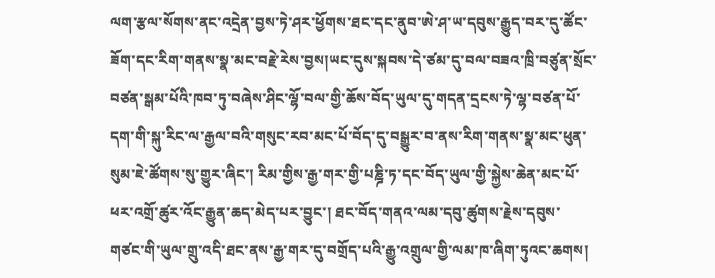ལག་རྩལ་སོགས་ནང་འདྲེན་བྱས་ཏེ་ཤར་ཕྱོགས་ཐང་དང་ནུབ་ཨེ་ཤ་ཡ་དབུས་རྒྱུད་བར་དུ་ཚོང་ཟོག་དང་རིག་གནས་སྣ་མང་བརྗེ་རེས་བྱས།ཡང་དུས་སྐབས་དེ་ཙམ་དུ་བལ་བཟའ་ཁྲི་བཙུན་སྲོང་བཙན་སྒམ་པོའི་ཁབ་ཏུ་བཞེས་ཤིང་ལྷོ་བལ་གྱི་ཆོས་བོད་ཡུལ་དུ་གདན་དྲངས་ཏེ་ལྷ་བཙན་པོ་དག་གི་སྐུ་རིང་ལ་རྒྱལ་བའི་གསུང་རབ་མང་པོ་བོད་དུ་བསྒྱུར་བ་ནས་རིག་གནས་སྣ་མང་ཕུན་སུམ་ཇེ་ཚོགས་སུ་གྱུར་ཞིང་། རིམ་གྱིས་རྒྱ་གར་གྱི་པཎྜི་ཏ་དང་བོད་ཡུལ་གྱི་སྐྱེས་ཆེན་མང་པོ་ཕར་འགྲོ་ཚུར་འོང་རྒྱུན་ཆད་མེད་པར་བྱུང་། ཐང་བོད་གནའ་ལམ་དབུ་ཚུགས་རྗེས་དབུས་གཙང་གི་ཡུལ་གྲུ་འདི་ཐང་ནས་རྒྱ་གར་དུ་བགྲོད་པའི་རྒྱུ་འགྲུལ་གྱི་ལམ་ཁ་ཞིག་ཏུའང་ཆགས།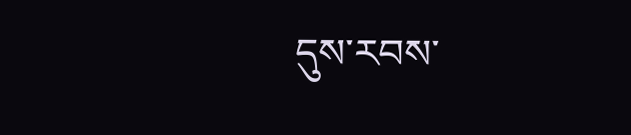དུས་རབས་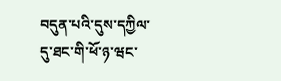བདུན་པའི་དུས་དཀྱིལ་དུ་ཐང་གི་ཕོ་ཉ་ཝང་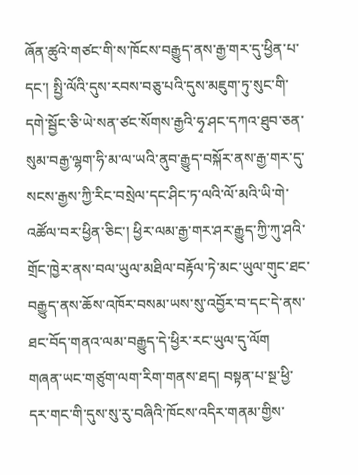ཞོན་ཚུའེ་གཙང་གི་ས་ཁོངས་བརྒྱུད་ནས་རྒྱ་གར་དུ་ཕྱིན་པ་དང་། སྤྱི་ལོའི་དུས་རབས་བཅུ་པའི་དུས་མཇུག་ཏུ་སུང་གི་དགེ་སྦྱོང་ཅི་ཡེ་སན་ཙང་སོགས་རྒྱའི་ཧྭ་ཤང་དཀའ་ཐུབ་ཅན་སུམ་བརྒྱ་ལྷག་ཧི་མ་ལ་ཡའི་ནུབ་རྒྱུད་བསྐོར་ནས་རྒྱ་གར་དུ་སངས་རྒྱས་ཀྱི་རིང་བསྲེལ་དང་ཤིང་ཏ་ལའི་ལོ་མའི་ཡི་གེ་འཚོལ་བར་ཕྱིན་ཅིང་། ཕྱིར་ལམ་རྒྱ་གར་ཤར་རྒྱུད་ཀྱི་ཀུ་ཤའི་གྲོང་ཁྱེར་ནས་བལ་ཡུལ་མཐིལ་བརྟོལ་ཏེ་མང་ཡུལ་གུང་ཐང་བརྒྱུད་ནས་ཆོས་འཁོར་བསམ་ཡས་སུ་འབྱོར་བ་དང་དེ་ནས་ཐང་བོད་གནའ་ལམ་བརྒྱུད་དེ་ཕྱིར་རང་ཡུལ་དུ་ལོག
གཞན་ཡང་གཙུག་ལག་རིག་གནས་ཐད། བསྟན་པ་སྔ་ཕྱི་དར་གང་གི་དུས་སུ་རུ་བཞིའི་ཁོངས་འདིར་གནམ་གྱིས་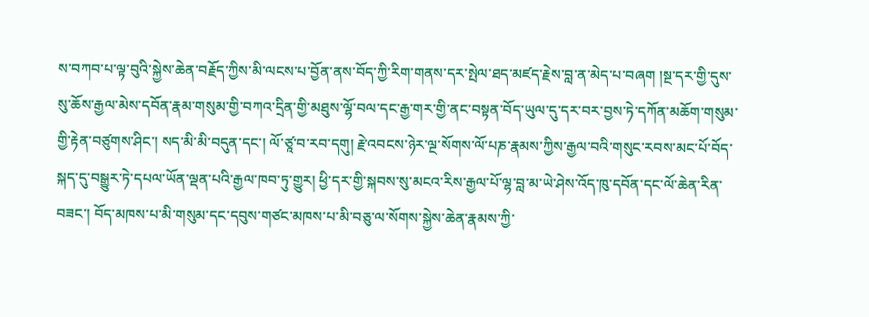ས་བཀབ་པ་ལྟ་བུའི་སྐྱེས་ཆེན་བརྗོད་ཀྱིས་མི་ལངས་པ་བྱོན་ནས་བོད་ཀྱི་རིག་གནས་དར་སྤེལ་ཐད་མཛད་རྗེས་བླ་ན་མེད་པ་བཞག །སྔ་དར་གྱི་དུས་སུ་ཆོས་རྒྱལ་མེས་དབོན་རྣམ་གསུམ་གྱི་བཀའ་དྲིན་གྱི་མཐུས་ལྷོ་བལ་དང་རྒྱ་གར་གྱི་ནང་བསྟན་བོད་ཡུལ་དུ་དར་བར་བྱས་ཏེ་དཀོན་མཆོག་གསུམ་གྱི་རྟེན་བཙུགས་ཤིང་། སད་མི་མི་བདུན་དང་། ལོ་ཙཱ་བ་རབ་དགུ། རྗེ་འབངས་ཉེར་ལྔ་སོགས་ལོ་པཎ་རྣམས་ཀྱིས་རྒྱལ་བའི་གསུང་རབས་མང་པོ་བོད་སྐད་དུ་བསྒྱུར་ཏེ་དཔལ་ཡོན་ལྡན་པའི་རྒྱལ་ཁབ་ཏུ་གྱུར། ཕྱི་དར་གྱི་སྐབས་སུ་མངའ་རིས་རྒྱལ་པོ་ལྷ་བླ་མ་ཡེ་ཤེས་འོད་ཁུ་དབོན་དང་ལོ་ཆེན་རིན་བཟང་། བོད་མཁས་པ་མི་གསུམ་དང་དབུས་གཙང་མཁས་པ་མི་བཅུ་ལ་སོགས་སྐྱེས་ཆེན་རྣམས་ཀྱི་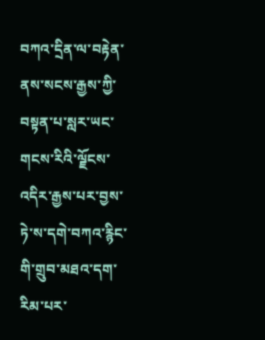བཀའ་དྲིན་ལ་བརྟེན་ནས་སངས་རྒྱས་ཀྱི་བསྟན་པ་སླར་ཡང་གངས་རིའི་ལྗོངས་འདིར་རྒྱས་པར་བྱས་ཏེ་ས་དགེ་བཀའ་རྙིང་གི་གྲུབ་མཐའ་དག་རིམ་པར་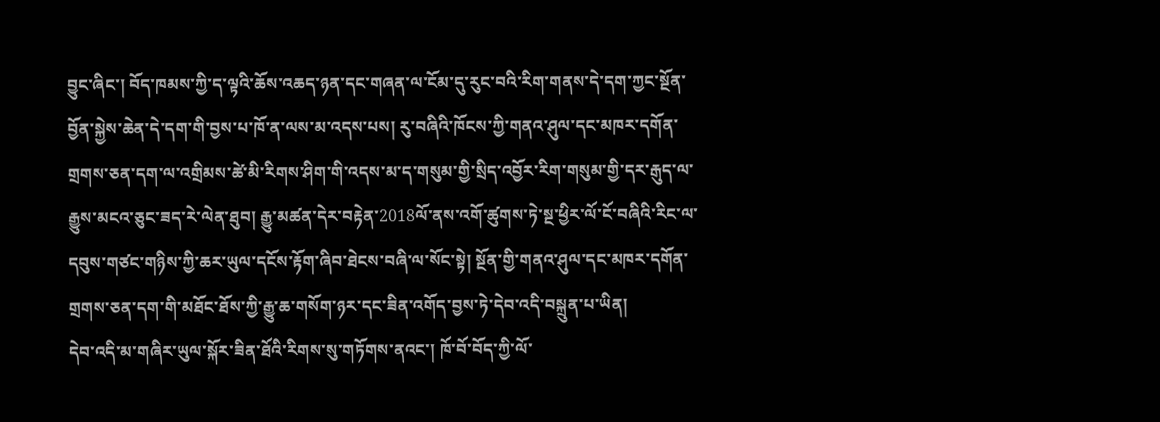བྱུང་ཞིང་། བོད་ཁམས་ཀྱི་ད་ལྟའི་ཆོས་འཆད་ཉན་དང་གཞན་ལ་ངོམ་དུ་རུང་བའི་རིག་གནས་དེ་དག་ཀྱང་སྔོན་བྱོན་སྐྱེས་ཆེན་དེ་དག་གི་བྱས་པ་ཁོ་ན་ལས་མ་འདས་པས། རུ་བཞིའི་ཁོངས་ཀྱི་གནའ་ཤུལ་དང་མཁར་དགོན་གྲགས་ཅན་དག་ལ་འགྲིམས་ཚེ་མི་རིགས་ཤིག་གི་འདས་མ་ད་གསུམ་གྱི་སྲིད་འབྱོར་རིག་གསུམ་གྱི་དར་རྒུད་ལ་རྒྱུས་མངའ་ཅུང་ཟད་རེ་ལེན་ཐུབ། རྒྱུ་མཚན་དེར་བརྟེན་2018ལོ་ནས་འགོ་ཚུགས་ཏེ་སྔ་ཕྱིར་ལོ་ངོ་བཞིའི་རིང་ལ་དབུས་གཙང་གཉིས་ཀྱི་ཆར་ཡུལ་དངོས་རྟོག་ཞིབ་ཐེངས་བཞི་ལ་སོང་སྟེ། སྔོན་གྱི་གནའ་ཤུལ་དང་མཁར་དགོན་གྲགས་ཅན་དག་གི་མཐོང་ཐོས་ཀྱི་རྒྱུ་ཆ་གསོག་ཉར་དང་ཟིན་འགོད་བྱས་ཏེ་དེབ་འདི་བསྐྲུན་པ་ཡིན།
དེབ་འདི་མ་གཞིར་ཡུལ་སྐོར་ཟིན་ཐོའི་རིགས་སུ་གཏོགས་ནའང་། ཁོ་བོ་བོད་ཀྱི་ལོ་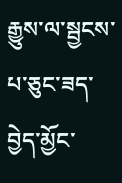རྒྱུས་ལ་སྦྱངས་པ་ཅུང་ཟད་བྱེད་མྱོང་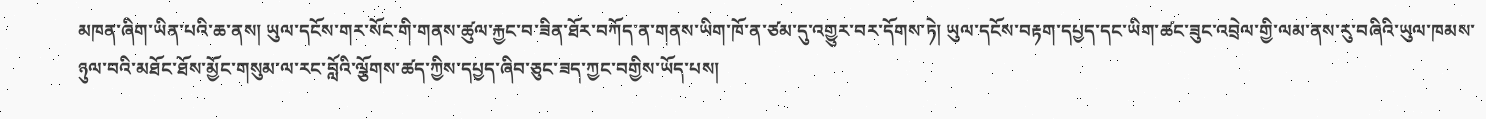མཁན་ཞིག་ཡིན་པའི་ཆ་ནས། ཡུལ་དངོས་གར་སོང་གི་གནས་ཚུལ་རྐྱང་བ་ཟིན་ཐོར་བཀོད་ན་གནས་ཡིག་ཁོ་ན་ཙམ་དུ་འགྱུར་བར་དོགས་ཏེ། ཡུལ་དངོས་བརྟག་དཔྱད་དང་ཡིག་ཚང་ཟུང་འབྲེལ་གྱི་ལམ་ནས་རུ་བཞིའི་ཡུལ་ཁམས་ཉུལ་བའི་མཐོང་ཐོས་མྱོང་གསུམ་ལ་རང་བློའི་ལྕོགས་ཚད་ཀྱིས་དཔྱད་ཞིབ་ཅུང་ཟད་ཀྱང་བགྱིས་ཡོད་པས།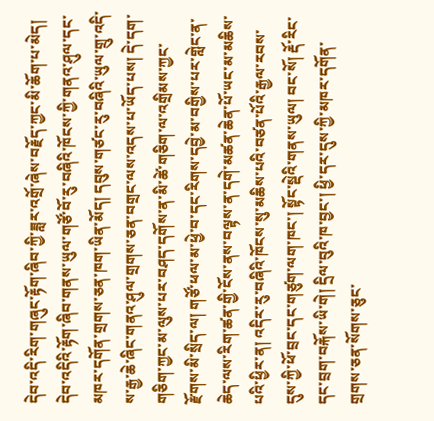དེབ་འདི་རིག་གཞུང་རྟོག་ཞིབ་ཀྱི་ཟླར་འགྲོ་ཞེས་བརྗོད་ཀྱང་མི་ཆོག་པ་མེད། དེབ་འདིའི་རྟོག་ཞིབ་གནས་ཡུལ་གཙོ་བོ་རུ་བཞིའི་ཁོངས་ཀྱི་གནའ་ཤུལ་དང་མཁར་དགོན་གྲགས་ཅན་ཁག་ཡིན་མོད། དབུས་གཙང་རུ་བཞིའི་ཡུལ་གྲུ་འདི་ས་རྒྱ་ཆེ་ཞིང་གནའ་ཤུལ་གྲགས་ཅན་བགྲང་ལས་འདས་པ་ཡོད་པས། དེ་དག་གཅིག་ཀྱང་མ་ལུས་པར་བཤད་དགོས་ན་མི་ཚེ་གཅིག་ལ་འགྲིམས་ཀྱང་རྫོགས་མི་སྲིད་ལ། གཙོ་ཕལ་མ་ཕྱེ་བ་དང་རིགས་དབྱེ་མ་བགྱིས་པར་གླེང་ན་ཆེད་ལས་རིག་ཚན་གྱི་ངོས་ནས་བལྟས་ན་དགེ་མཚན་ཆེན་པོ་ཡང་མ་མཆིས་པའི་ཕྱིར་ན། འདིར་རུ་བཞིའི་ཁོངས་སུ་མཆིས་པའི་བཙན་པོའི་རྒྱལ་རབས་དུས་ཀྱི་ཕོ་བྲང་དང་གཙུག་ལག་ཁང་། སྟོང་སྡེའི་གནས་ཡུལ། བང་སོ། རྡོ་རིང་དང་བྲག་བརྐོས་ཡི་གེ། དྲིལ་བུའི་ཁ་བྱང་། ཕྱི་དར་དུས་ཀྱི་མཁར་དགོན་གྲགས་ཅན་སོགས་ཅུང་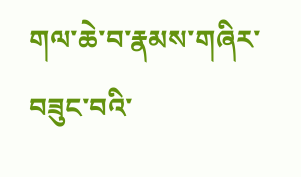གལ་ཆེ་བ་རྣམས་གཞིར་བཟུང་བའི་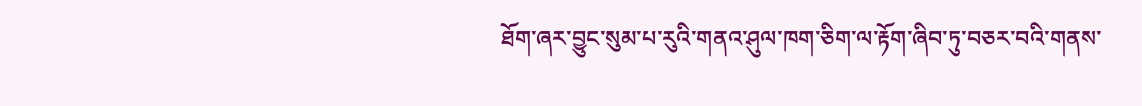ཐོག་ཞར་བྱུང་སུམ་པ་རུའི་གནའ་ཤུལ་ཁག་ཅིག་ལ་རྟོག་ཞིབ་ཏུ་བཅར་བའི་གནས་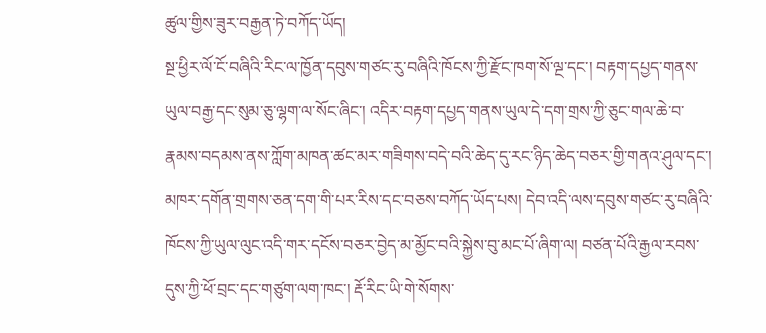ཚུལ་གྱིས་ཟུར་བརྒྱན་ཏེ་བཀོད་ཡོད།
སྔ་ཕྱིར་ལོ་ངོ་བཞིའི་རིང་ལ་ཁྱོན་དབུས་གཙང་རུ་བཞིའི་ཁོངས་ཀྱི་རྫོང་ཁག་སོ་ལྔ་དང་། བརྟག་དཔྱད་གནས་ཡུལ་བརྒྱ་དང་སུམ་ཅུ་ལྷག་ལ་སོང་ཞིང་། འདིར་བརྟག་དཔྱད་གནས་ཡུལ་དེ་དག་གྲས་ཀྱི་ཅུང་གལ་ཆེ་བ་རྣམས་བདམས་ནས་ཀློག་མཁན་ཚང་མར་གཟིགས་བདེ་བའི་ཆེད་དུ་རང་ཉིད་ཆེད་བཅར་གྱི་གནའ་ཤུལ་དང་། མཁར་དགོན་གྲགས་ཅན་དག་གི་པར་རིས་དང་བཅས་བཀོད་ཡོད་པས། དེབ་འདི་ལས་དབུས་གཙང་རུ་བཞིའི་ཁོངས་ཀྱི་ཡུལ་ལུང་འདི་གར་དངོས་བཅར་བྱེད་མ་མྱོང་བའི་སྐྱེས་བུ་མང་པོ་ཞིག་ལ། བཙན་པོའི་རྒྱལ་རབས་དུས་ཀྱི་ཕོ་བྲང་དང་གཙུག་ལག་ཁང་། རྡོ་རིང་ཡི་གེ་སོགས་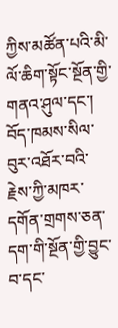ཀྱིས་མཚོན་པའི་མི་ལོ་ཆིག་སྟོང་སྔོན་གྱི་གནའ་ཤུལ་དང་། བོད་ཁམས་སིལ་བུར་འཐོར་བའི་རྗེས་ཀྱི་མཁར་དགོན་གྲགས་ཅན་དག་གི་སྔོན་གྱི་བྱུང་བ་དང་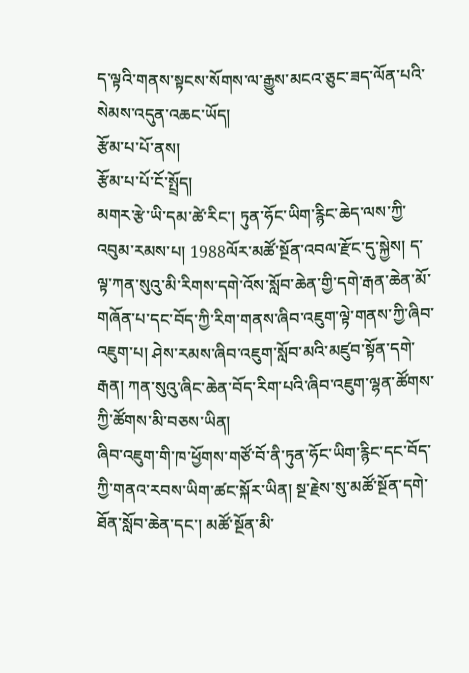ད་ལྟའི་གནས་སྟངས་སོགས་ལ་རྒྱུས་མངའ་ཅུང་ཟད་ལོན་པའི་སེམས་འདུན་འཆང་ཡོད།
རྩོམ་པ་པོ་ནས།
རྩོམ་པ་པོ་ངོ་སྤྲོད།
མགར་རྩེ་ཡི་དམ་ཚེ་རིང་། ཏུན་ཧོང་ཡིག་རྙིང་ཆེད་ལས་ཀྱི་འབུམ་རམས་པ། 1988ལོར་མཚོ་སྔོན་འབལ་རྫོང་དུ་སྐྱེས། ད་ལྟ་ཀན་སུའུ་མི་རིགས་དགེ་འོས་སློབ་ཆེན་གྱི་དགེ་རྒན་ཆེན་མོ་གཞོན་པ་དང་བོད་ཀྱི་རིག་གནས་ཞིབ་འཇུག་ལྟེ་གནས་ཀྱི་ཞིབ་འཇུག་པ། ཤེས་རམས་ཞིབ་འཇུག་སློབ་མའི་མཛུབ་སྟོན་དགེ་རྒན། ཀན་སུའུ་ཞིང་ཆེན་བོད་རིག་པའི་ཞིབ་འཇུག་ལྷན་ཚོགས་ཀྱི་ཚོགས་མི་བཅས་ཡིན།
ཞིབ་འཇུག་གི་ཁ་ཕྱོགས་གཙོ་བོ་ནི་ཏུན་ཧོང་ཡིག་རྙིང་དང་བོད་ཀྱི་གནའ་རབས་ཡིག་ཚང་སྐོར་ཡིན། སྔ་རྗེས་སུ་མཚོ་སྔོན་དགེ་ཐོན་སློབ་ཆེན་དང་། མཚོ་སྔོན་མི་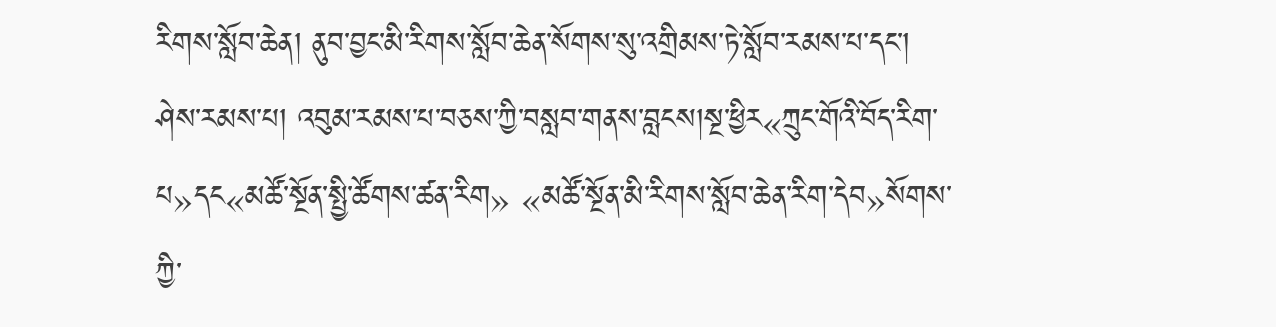རིགས་སློབ་ཆེན། ནུབ་བྱང་མི་རིགས་སློབ་ཆེན་སོགས་སུ་འགྲིམས་ཏེ་སློབ་རམས་པ་དང་། ཤེས་རམས་པ། འབུམ་རམས་པ་བཅས་ཀྱི་བསླབ་གནས་བླངས།སྔ་ཕྱིར«ཀྲུང་གོའི་བོད་རིག་པ»དང«མཚོ་སྔོན་སྤྱི་ཚོགས་ཚན་རིག» «མཚོ་སྔོན་མི་རིགས་སློབ་ཆེན་རིག་དེབ»སོགས་ཀྱི་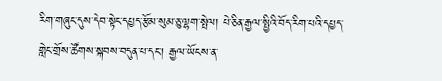རིག་གཞུང་དུས་དེབ་སྟེང་དཔྱད་རྩོམ་སུམ་ཅུ་ལྷག་སྤེལ། པེ་ཅིན་རྒྱལ་སྤྱིའི་བོད་རིག་པའི་དཔྱད་གླེང་གྲོས་ཚོགས་སྐབས་བདུན་པ་དང་། རྒྱལ་ཡོངས་ན་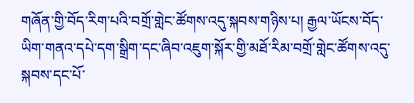གཞོན་གྱི་བོད་རིག་པའི་བགྲོ་གླེང་ཚོགས་འདུ་སྐབས་གཉིས་པ། རྒྱལ་ཡོངས་བོད་ཡིག་གནའ་དཔེ་དག་སྒྲིག་དང་ཞིབ་འཇུག་སྐོར་གྱི་མཐོ་རིམ་བགྲོ་གླེང་ཚོགས་འདུ་སྐབས་དང་པོ་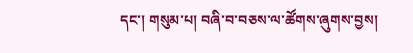དང་། གསུམ་པ། བཞི་བ་བཅས་ལ་ཚོགས་ཞུགས་བྱས།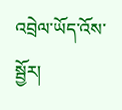འབྲེལ་ཡོད་འོས་སྦྱོར།